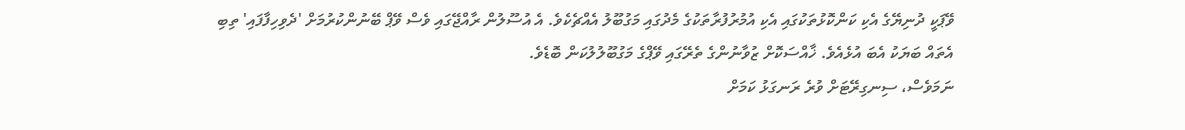ވޭޕަކީ ދުނިޔޭގެ އެކި ކަންކޮޅުތަކުގައި އެކި އުމުރުފުރާތަކުގެ މެދުގައި މަގުބޫލު އެއްޗެކެވެ. އެ އުސޫލުން ރާއްޖޭގައި ވެސް ވޭޕް ބޭނުންކުރުމަށް 'ދެވިހިފާފައި' ތިބި އެތައް ބަޔަކު އެބަ އުޅެއެވެ. ޚާއްސަކޮށް ޒުވާނުންގެ ތެރޭގައި ވޭޕްގެ މަގުބޫލުލުކަން ބޮޑެވެ.
ނަމަވެސް، ސިނގިރޭޓަށް ވުރެ ރަނގަޅު ކަމަށް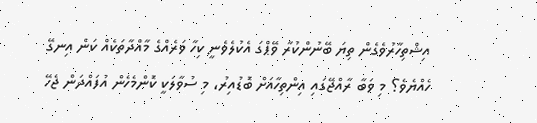އިޝްތިހާރުވެގެން ތިޔަ ބޭނުންކުރާ ވޭޕްގަ އެކުލެވެނީ ކިހާ ވަރެއްގެ މާއްދާތަކެއް ކަން އިނގޭ ހެއްޔެވެ؟ މި ވަބާ ރާއްޖޭގައި އިންތިހާއަށް ބޮޑުއިރު، މި ސުވާލަކީ ކޮންމެހެން އުފައްދަން ޖެހޭ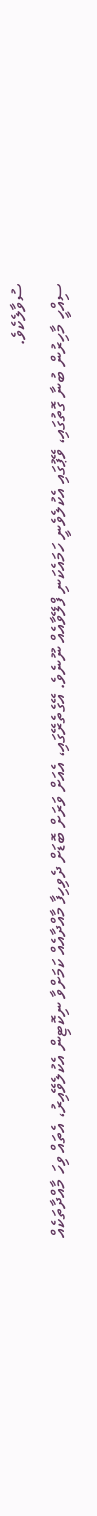ސުވާލެކެވެ.
ސިއްހީ މާހިރުން ބުނާ ގޮތުގައި، ވޭޕުގައި އެކުލެވެނީ ހަމައެކަނި ފްލޭވާއެއް ނޫނެވެ. އޭގެތެރޭގައި، އެއަށް ވަރަށް ބޮޑަށް ދެވިހިފާ މާއްދާއެއް ކަމަށްވާ ނިކޮޓިން އެކުލެވޭއިރު، އެތައް ވިހަ މާއްދާތަކެއް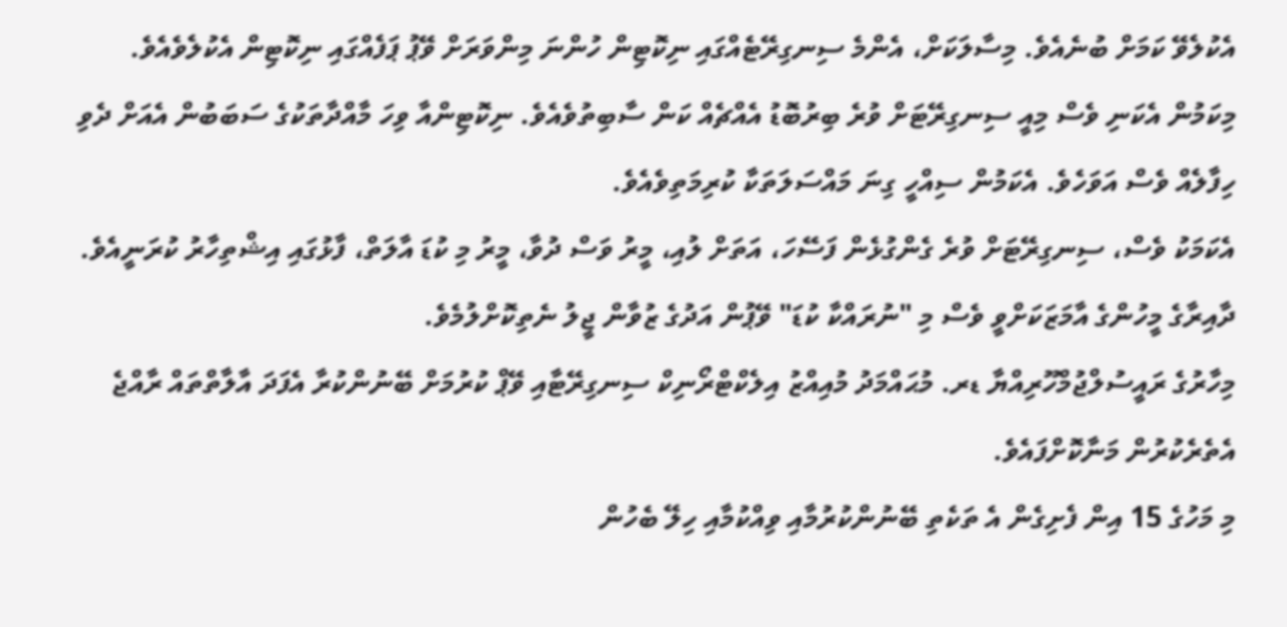އެކުލެވޭ ކަމަށް ބުނެއެވެ. މިސާލަކަށް، އެންމެ ސިނގިރޭޓެއްގައި ނިކޮޓިން ހުންނަ މިންވަރަށް ވޭޕު ޕަފެއްގައި ނިކޮޓިން އެކުލެވެއެވެ.
މިކަމުން އެކަނި ވެސް މިއީ ސިނގިރޭޓަށް ވުރެ ބިރުބޮޑު އެއްޗެއް ކަން ސާބިތުވެއެވެ. ނިކޮޓިންއާ ވިހަ މާއްދާތަކުގެ ސަބަބުން އެއަށް ދެވި ހިފާލެއް ވެސް އަވަހެވެ. އެކަމުން ސިއްހީ ގިނަ މައްސަލަތަކާ ކުރިމަތިވެއެވެ.
އެކަމަކު ވެސް، ސިނގިރޭޓަށް ވުރެ ގެންގުޅެން ފަސޭހަ، އަތަށް ލުއި، މީރު ވަސް ދުވާ، މީރު މި ކުޑަ އާލަތް، ފާޅުގައި އިޝްތިހާރު ކުރަނީއެވެ. ދާއިރާގެ މީހުންގެ އާމަޒަކަށްވީ ވެސް މި "ނުރައްކާ ކުޑަ" ވޭޕުން އަދުގެ ޒުވާން ޖީލު ނެތިކޮށްލުމެވެ.
މިހާރުގެ ރައީސުލްޖުމްހޫރިއްޔާ ޑރ. މުޙައްމަދު މުއިއްޒު އިލެކްޓްރޯނިކް ސިނގިރޭޓާއި ވޭޕް ކުރުމަށް ބޭނުންކުރާ އެފަދަ އާލާތްތައް ރާއްޖެ އެތެރެކުރުން މަނާކޮށްފައެވެ.
މި މަހުގެ 15 އިން ފެށިގެން އެ ތަކެތި ބޭނުންކުރުމާއި ވިއްކުމާއި ހިލޭ ބެހުން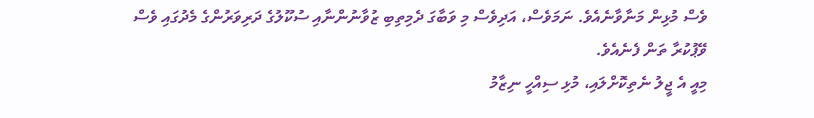ވެސް މުޅިން މަނާވާނެއެވެ. ނަމަވެސް، އަދިވެސް މި ވަބާގަ ދެމިތިބި ޒުވާނުންނާއި ސުކޫލުގެ ދަރިވަރުންގެ މެދުގައި ވެސް ވޭޕުކުރާ ތަން ފެނެއެވެ.
މިއީ އެ ޖީލު ނެތިކޮށްލައި، މުޅި ސިއްހީ ނިޒާމު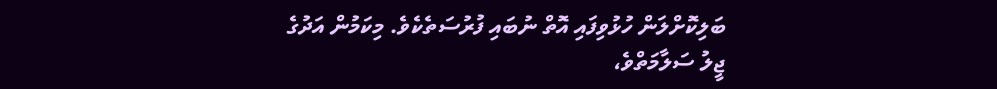ބަލިކޮށްލަން ހުޅުވިފައި އޮތް ނުބައި ފުރުސަތެކެވެ. މިކަމުން އަދުގެ ޖީލު ސަލާމަތްވެ،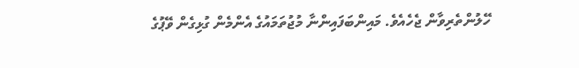ހޭލުންތެރިވާން ޖެހެއެވެ. މައިންބަފައިންނާ މުޖުތަމައުގެ އެންމެން ގުޅިގެން ވޭޕުގެ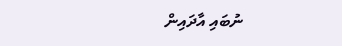ނުބައި އާދައިން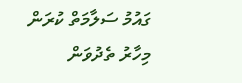ގައުމު ސަލާމަތް ކުރަން މިހާރު ތެދުވަން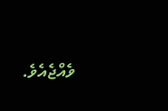ވެއްޖެއެވެ.